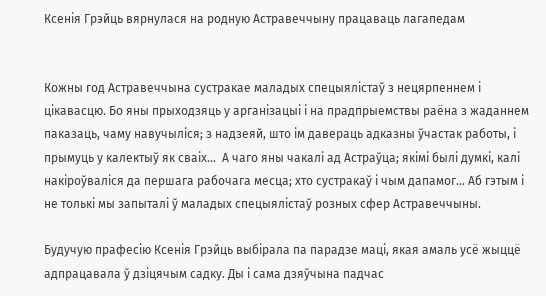Ксенія Грэйць вярнулася на родную Астравеччыну працаваць лагапедам


Кожны год Астравеччына сустракае маладых спецыялістаў з нецярпеннем і цікавасцю. Бо яны прыходзяць у арганізацыі і на прадпрыемствы раёна з жаданнем паказаць, чаму навучыліся; з надзеяй, што ім давераць адказны ўчастак работы, і прымуць у калектыў як сваіх…  А чаго яны чакалі ад Астраўца; якімі былі думкі, калі накіроўваліся да першага рабочага месца; хто сустракаў і чым дапамог… Аб гэтым і не толькі мы запыталі ў маладых спецыялістаў розных сфер Астравеччыны.

Будучую прафесію Ксенія Грэйць выбірала па парадзе маці, якая амаль усё жыццё адпрацавала ў дзіцячым садку. Ды і сама дзяўчына падчас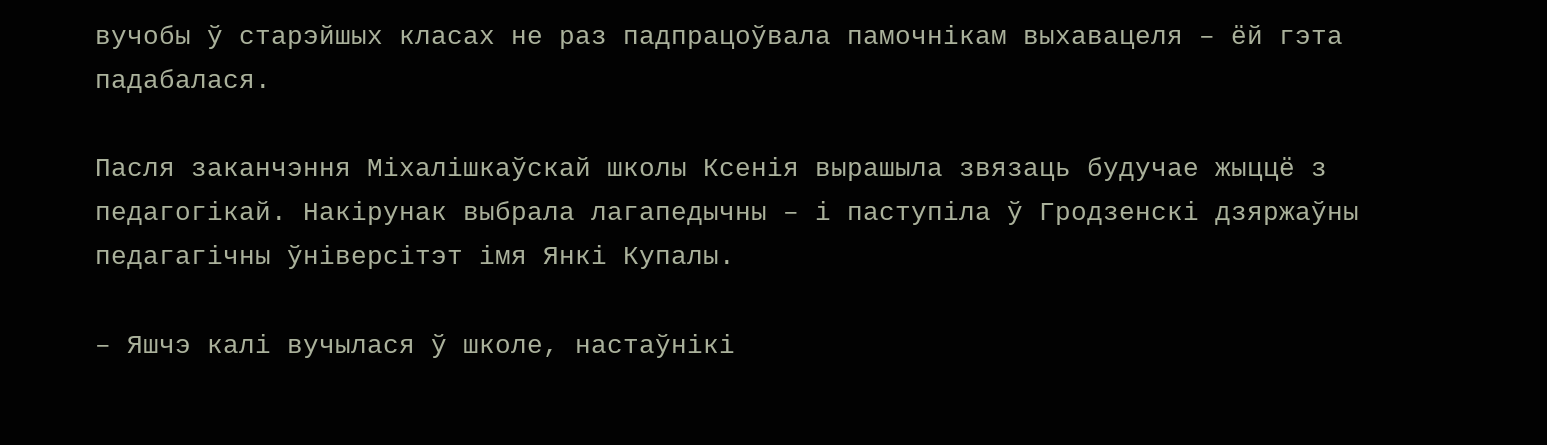вучобы ў старэйшых класах не раз падпрацоўвала памочнікам выхавацеля – ёй гэта падабалася.

Пасля заканчэння Міхалішкаўскай школы Ксенія вырашыла звязаць будучае жыццё з педагогікай. Накірунак выбрала лагапедычны – і паступіла ў Гродзенскі дзяржаўны педагагічны ўніверсітэт імя Янкі Купалы.

– Яшчэ калі вучылася ў школе, настаўнікі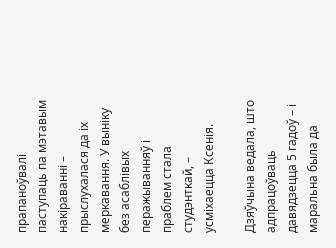прапаноўвалі паступаць па мэтавым накіраванні – прыслухалася да іх меркавання. У выніку без асаблівых перажыванняў і праблем стала студэнткай, – усміхаецца Ксенія.

Дзяўчына ведала, што адпрацоўваць давядзецца 5 гадоў – і маральна была да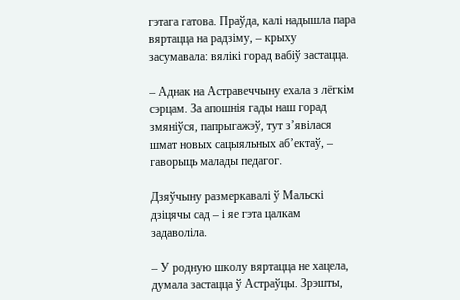гэтага гатова. Праўда, калі надышла пара вяртацца на радзіму, – крыху засумавала: вялікі горад вабіў застацца.

– Аднак на Астравеччыну ехала з лёгкім сэрцам. За апошнія гады наш горад змяніўся, папрыгажэў, тут з’явілася шмат новых сацыяльных аб’ектаў, – гаворыць малады педагог.

Дзяўчыну размеркавалі ў Мальскі дзіцячы сад – і яе гэта цалкам задаволіла.

– У родную школу вяртацца не хацела, думала застацца ў Астраўцы. Зрэшты,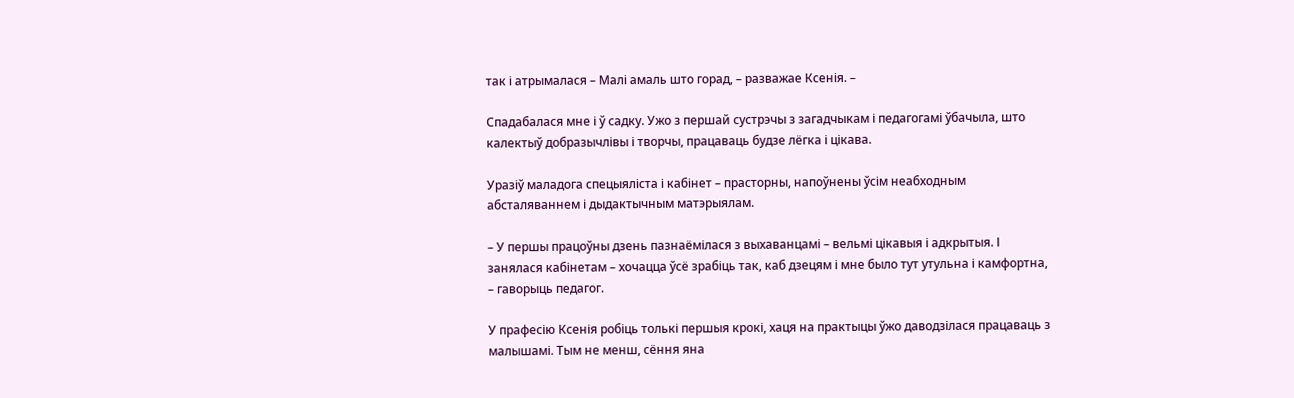так і атрымалася – Малі амаль што горад, – разважае Ксенія. –

Спадабалася мне і ў садку. Ужо з першай сустрэчы з загадчыкам і педагогамі ўбачыла, што калектыў добразычлівы і творчы, працаваць будзе лёгка і цікава.

Уразіў маладога спецыяліста і кабінет – прасторны, напоўнены ўсім неабходным абсталяваннем і дыдактычным матэрыялам.

– У першы працоўны дзень пазнаёмілася з выхаванцамі – вельмі цікавыя і адкрытыя. І занялася кабінетам – хочацца ўсё зрабіць так, каб дзецям і мне было тут утульна і камфортна, – гаворыць педагог.

У прафесію Ксенія робіць толькі першыя крокі, хаця на практыцы ўжо даводзілася працаваць з малышамі. Тым не менш, сёння яна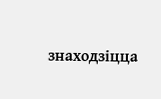знаходзіцца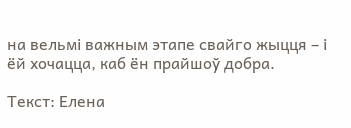на вельмі важным этапе свайго жыцця – і ёй хочацца, каб ён прайшоў добра.

Текст: Елена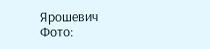Ярошевич
Фото: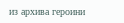из архива героини